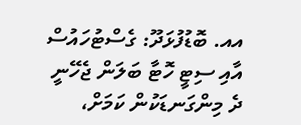އއ. ބޮޑުފުޅަދޫ: ގެސްޓުހައުސް އާއި ސިޓީ ހޮޓާ ބަލަން ޖެހޭނީ ދެ މިންގަނޑަކުން ކަމަށް،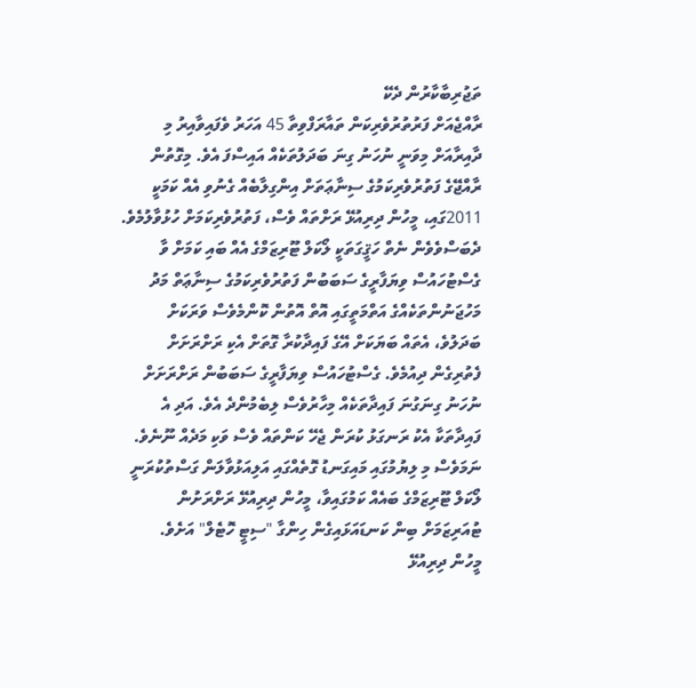ތަޖުރިބާކާރުން ދެކޭ
ރާއްޖެއަށް ފަރުތުރުވެރިކަން ތައާރަފްވިތާ 45 އަހަރު ވެފައިވާއިރު މި ދާއިރާއަށް މިވަނީ ނުހަނު ގިނަ ބަދަލުތަކެއް އައިސްފަ އެވެ. މިގޮތުން ރާއްޖޭގެ ފަތުރުވެރިކަމުގެ ސިނާޢަތަށް އިންގިލާބެއް ގެނުވި އެއް ކަމަކީ 2011ގައި، މީހުން ދިރިއުޅޭ ރަށްތައް ވެސް، ފަތުރުވެރިކަމަށް ހުޅުވާލުމެވެ. ދެބަސްވެވެން ނެތް ހަޤީގަތަކީ ލޯކަލް ޓޫރިޒަމްގެ އެއް ބައި ކަމަށް ވާ ގެސްޓުހައުސް ވިޔަފާރީގެ ސަބަބުން ފަތުރުވެރިކަމުގެ ސިނާޢަތް މަދު މަހުޖަނުންތަކެއްގެ އަތްމަތީގައި އޮތް އޮތުން ކޮންމެވެސް ވަރަކަށް ބަދަލުވެ، އެތައް ބަޔަކަށް އޭގެ ފައިދާކުރާ ގޮތަށް އެކި ރަށްރަށަށް ފެތުރިގެން ދިއުމެވެ. ގެސްޓުހައުސް ވިޔަފާރީގެ ސަބަބުން ރަށްރަށަށް ނުހަނު ގިނަގުނަ ފައިދާތަކެއް މިހާރުވެސް ލިބެމުންދެ އެވެ. އަދި އެ ފައިދާތަކާ އެކު ރަނގަޅު ކުރަން ޖެހޭ ކަންތައް ވެސް ވަކި މަދެއް ނޫނެވެ. ނަމަވެސް މި ލިޔުމުގައި މައިގަނޑު ގޮތެއްގައި އަލިއަޅުވާލަން ގަސްތުކުރަނީ ލޯކަލް ޓޫރިޒަމްގެ ބައެއް ކަމުގައިވާ، މީހުން ދިރިއުޅޭ ރަށްރަށުން ޓުއަރިޒަމަށް ބިން ކަނޑައަޅައިގެން ހިންގާ "ސިޓީ ހޮޓެލް" އަށެވެ.
މީހުން ދިރިއުޅޭ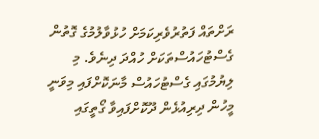ރަށްތައް ފަތުރުވެރިކަމަށް ހުޅުވާލުމުގެ ގޮތުން ގެސްޓުހައުސްތަކަށް ހުއްދަ ދިނެވެ. މި ލިޔުމުގައި ގެސްޓުހައުސް މާނަކޮށްފައި މިވަނީ މީހުން ދިރިއުޅެން ދޫކޮށްފައިވާ ގޯތީގައި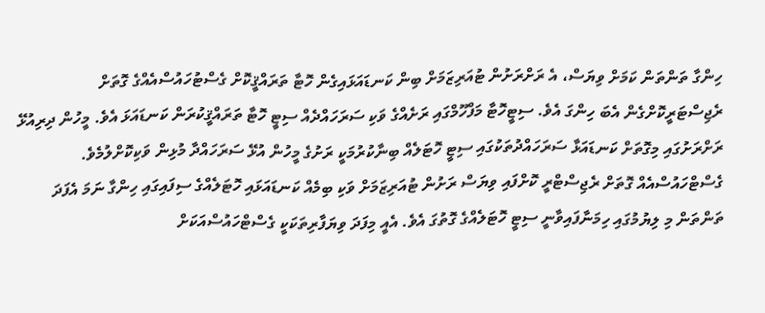ހިންގާ ތަންތަން ކަމަށް ވިޔަސް، އެ ރަށްރަށުން ޓުއަރިޒަމަށް ބިން ކަނޑައަޅައިގެން ހޮޓާ ތަރައްޤީކޮށް ގެސްޓުހައުސްއެއްގެ ގޮތަށް ރެޖިސްޓަރީކޮށްގެން އެބަ ހިންގަ އެވެ. ސިޓީހޮޓާ މަފްހޫމްގައި ރަށެއްގެ ވަކި ސަރަހައްދެއް ސިޓީ ހޮޓާ ތަރައްޤީކުރަން ކަނޑައަޅަ އެވެ. މީހުން ދިރިއުޅޭ ރަށްރަށުގައި މިގޮތަށް ކަނޑައަޅާ ސަރަހައްދުތަކުގައި ސިޓީ ހޮޓަލެއް ބިނާކުރުމަކީ ރަށުގެ މީހުން އުޅޭ ސަރަހައްދާ މުޅިން ވަކިކޮށްލުމެވެ. ގެސްޓްހައުސްއެއް ގޮތަށް ރެޖިސްޓްރީ ކޮށްފައި ވިޔަސް ރަށުން ޓުއަރިޒަމަށް ވަކި ބިމެއް ކަނޑައަޅައި ހޮޓަލެއްގެ ސިފައިގައި ހިންގާ ނަމަ އެފަދަ ތަންތަން މި ލިޔުމުގައި ހިމަނާފައިވާނީ ސިޓީ ހޮޓަލެއްގެ ގޮތުގަ އެވެ. އެއީ މިފަދަ ވިޔަފާރިތަކަކީ ގެސްޓްހައުސްއަކަށް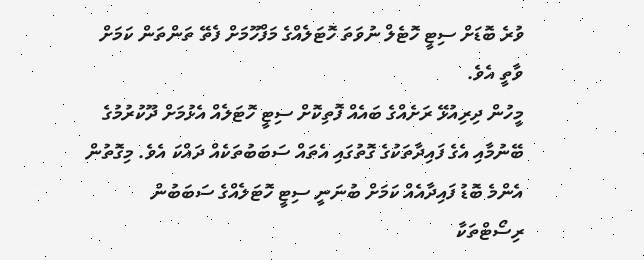ވުރެ ބޮޑަށް ސިޓީ ހޮޓެލް ނުވަތަ ހޮޓަލެއްގެ މަފްހޫމަށް ފެތޭ ތަންތަން ކަމަށް ވާތީ އެވެ.
މީހުން ދިރިއުޅޭ ރަށެއްގެ ބައެއް ފޮތިކޮށް ސިޓީ ހޮޓަލެއް އެޅުމަށް ދޫކުރުމުގެ ބޭނުމާއި އެގެ ފައިދާތަކުގެ ގޮތުގައި އެތައް ސަބަބުތަކެއް ދައްކަ އެވެ. މިގޮތުން އެންމެ ބޮޑު ފައިދާއެއް ކަމަށް ބުނަނީ ސިޓީ ހޮޓަލެއްގެ ސަބަބުން ރިސޯޓްތަކާ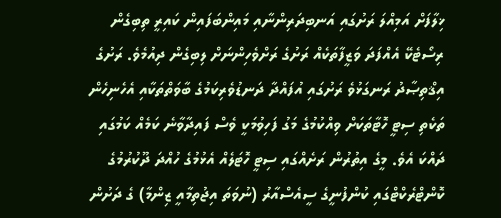ޚިލާފަށް އަމިއްލަ ރަށުގައި އަނބިދަރިންނާއި މައިންބަފައިން ކައިރީ ތިބިގެން ރިސޯޓެކޭ އެއްފަދަ ވަޒީފާތަކެއް ރަށުގެ ރަށްވެހިންނަށް ލިބިގެން ދިއުމެވެ. ރަށުގެ އިޤްތިޞާދު ރަނގަޅުވެ ރަށުގައި އުފައްދާ ދަނޑުވެރިކަމުގެ ބާވަތްތަކާއި އެހެނިހެން ތަކެތި ސިޓީ ހޮޓާތަކަށް ވިއްކުމުގެ މަގު ފަހިވުމަކީ ވެސް ފައިދާވާނެ ކަމެއް ކަމުގައި ދައްކަ އެވެ. މީގެ އިތުރުން ރަށެއްގައި ސިޓީ ހޮޓަލެއް އެޅުމުގެ ހުއްދަ ދޫކުރުމުގެ ކޮންޓްރެކްޓްގައި ކުންފުނީގެ ސީއެސްއާރު (ނުވަތަ އިޖުތިމާއީ ޒިންމާ) ގެ ދަށުން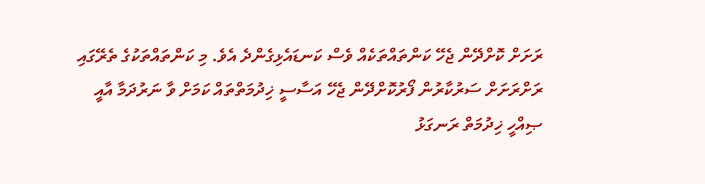ރަށަށް ކޮށްދޭން ޖެހޭ ކަންތައްތަކެއް ވެސް ކަނޑައެޅިގެންދެ އެވެ. މި ކަންތައްތަކުގެ ތެރޭގައި ރަށްރަށަށް ސަރުކާރުން ފޯރުކޮށްދޭން ޖެހޭ އަސާސީ ޚިދުމަތްތައް ކަމަށް ވާ ނަރުދަމާ އާއީ ޞިއްހީ ޚިދުމަތް ރަނގަޅު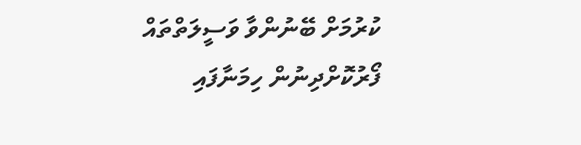ކުރުމަށް ބޭނުންވާ ވަސީލަތްތައް ފޯރުކޮށްދިނުން ހިމަނާފައި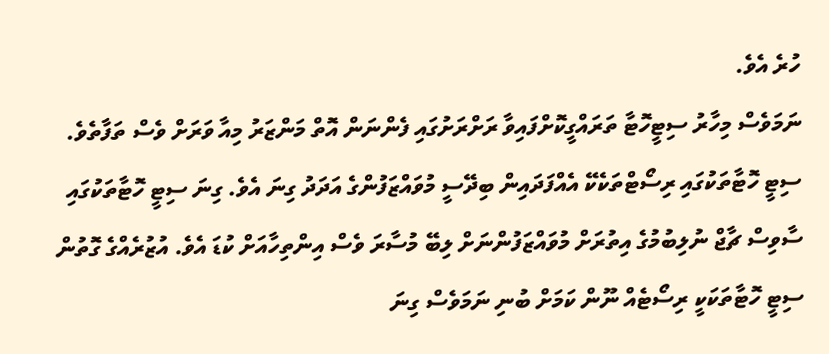ހުރެ އެވެ.
ނަމަވެސް މިހާރު ސިޓީހޮޓާ ތަރައްގީކޮށްފައިވާ ރަށްރަށުގައި ފެންނަން އޮތް މަންޒަރު މިއާ ވަރަށް ވެސް ތަފާތެވެ. ސިޓީ ހޮޓާތަކުގައި ރިސޯޓްތަކެކޭ އެއްފަދައިން ބިދޭސީ މުވައްޒަފުންގެ އަދަދު ގިނަ އެވެ. ގިނަ ސިޓީ ހޮޓާތަކުގައި ސާވިސް ޗާޖް ނުލިބުމުގެ އިތުރަށް މުވައްޒަފުންނަށް ލިބޭ މުސާރަ ވެސް އިންތިހާއަށް ކުޑަ އެވެ. އުޒުރެއްގެ ގޮތުން ސިޓީ ހޮޓާތަކަކީ ރިސޯޓެއް ނޫން ކަމަށް ބުނި ނަމަވެސް ގިނަ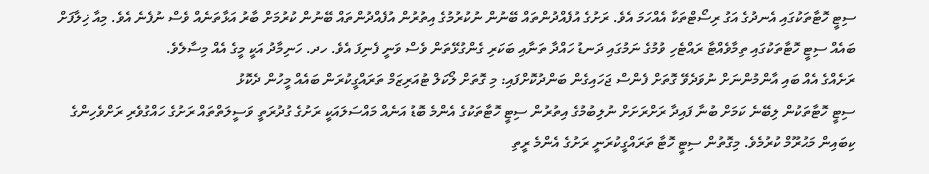ސިޓީ ހޮޓާތަކުގައި އެނދުގެ އަގު ރިސޯޓްތަކާ އެއްހަމަ އެވެ. ރަށުގެ އުފެއްދުންތައް ބޭނުން ނުކުރުމުގެ އިތުރުން އުފެއްދުންތައް ބޭނުން ކުރުމަށް ބާރު އަޅާތަނެއް ވެސް ނުފެނެ އެވެ. މިއާ ޚިލާފަށް ބައެއް ސިޓީ ހޮޓާތަކުގައި ތިމާވެއްޓާ ރައްޓެހި ވުމުގެ ނަމުގައި ދަނޑު ހައްދާ ތަނާއި ބަކަރި ގެންގުޅޭތަން ވެސް ވަނީ ފެނިފަ އެވެ. ހދ. ހަނިމާދު އަކީ މީގެ އެއް މިސާލެވެ.
ރަށެއްގެ އެއް ބައި އާންމުންނަށް ނުވަދެވޭ ގޮތަށް ފެންސް ޖަހައިގެން ބަންދުކޮށްފައި: މި ގޮތަށް ލޯކަލް ޓުއަރިޒަމް ތަރައްގީކުރަން ބައެއް މީހުން ދެކޮޅު
ސިޓީ ހޮޓާތަކުން ލިބޭނެ ކަމަށް ބުނާ ފައިދާ ރަށްރަށަށް ނުލިބުމުގެ އިތުރުން ސިޓީ ހޮޓާތަކުގެ އެންމެ ބޮޑު އަނެއް މައްސަލައަކީ ރަށުގެ ގުދުރަތީ ވަސީލަތްތައް ރަށުގެ ހައްގުވެރި ރަށްވެހިންގެ ކިބައިން މަޙުރޫމް ކުރުމެވެ. މިގޮތުން ސިޓީ ހޮޓާ ތަރައްގީކުރަނީ ރަށުގެ އެންމެ ރީތި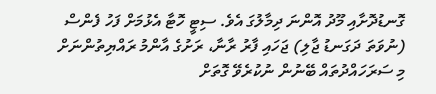ގޮނޑުދޮށާއި މޫދު އޮންނަ ދިމާލުގަ އެވެ. ސިޓީ ހޮޓާ އެޅުމަށް ފަހު ފެންސް (ނުވަތަ ދަގަނޑު ޖާލި) ޖަހައި ފާރު ރާނާ، ރަށުގެ އާންމު ރައްޔިތުންނަށް މި ސަރަހައްދުތައް ބޭނުން ނުކުރެވޭ ގޮތަށް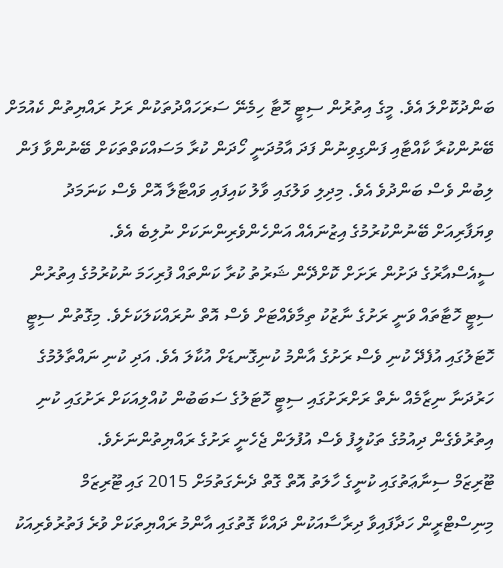ބަންދުކޮށްލަ އެވެ. މީގެ އިތުރުން ސިޓީ ހޮޓާ ހިމެނޭ ސަރަހައްދުތަކުން ރަށު ރައްޔިތުން ކެއުމަށް ބޭނުންކުރާ ކާއްޓާއި ފަންގިވިނުން ފަދަ އާމުދަނީ ހޯދަން ކުރާ މަސައްކަތްތަކަށް ބޭނުންވާ ފަން ލިބުން ވެސް ބަންދުވެ އެވެ. މިދިލި ވަލުގައި ވާލު ކައިފައި ވައްޓާލާ އޮށް ވެސް ކަނަމަދު ވިޔަފާރިއަށް ބޭނުންކުރުމުގެ އިޒުނައެއް އަންހެންވެރިންނަކަށް ނުލިބެ އެވެ.
ސީއެސްއާރުގެ ދަށުން ރަށަށް ކޮށްދޭން ޝަރުތު ކުރާ ކަންތައް ފުރިހަމަ ނުކުރުމުގެ އިތުރުން ސިޓީ ހޮޓާތައް ވަނީ ރަށުގެ ނާޒުކު ތިމާވެއްޓަށް ވެސް އޮތް ނުރައްކަލަކަށެވެ. މިގޮތުން ސިޓީ ހޮޓަލުގައި އުފެދޭ ކުނި ވެސް ރަށުގެ އާންމު ކުނިގޮނޑަށް އުކާލަ އެވެ. އަދި ކުނި ނައްތާލުމުގެ ހަރުދަނާ ނިޒާމެއް ނެތް ރަށްރަށުގައި ސިޓީ ހޮޓަލުގެ ސަބަބުން ކުއްލިއަކަށް ރަށުގައި ކުނި އިތުރުވެގެން ދިއުމުގެ ތަކުލީފު ވެސް އުފުލަން ޖެހެނީ ރަށުގެ ރައްޔިތުންނަށެވެ.
ޓޫރިޒަމް ސިނާޢަތުގައި ކުނީގެ ހާލަތު އޮތް ގޮތް ދެނެގަތުމަށް 2015 ގައި ޓޫރިޒަމް މިނިސްޓްރީން ހަދާފައިވާ ދިރާސާއަކުން ދައްކާ ގޮތުގައި އާންމު ރައްޔިތަކަށް ވުރެ ފަތުރުވެރިއަކު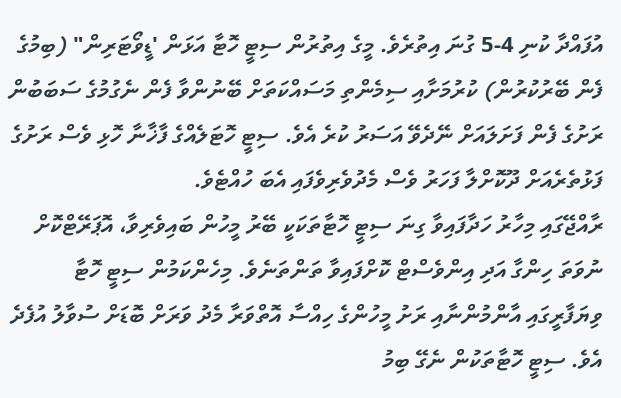އުފައްދާ ކުނި 4-5 ގުނަ އިތުރެވެ. މީގެ އިތުރުން ސިޓީ ހޮޓާ އަޅަން 'ޑީވޯޓަރިން" (ބިމުގެ ފެން ބޭރުކުރުން) ކުރުމަށާއި ސިމެންތި މަސައްކަތަށް ބޭނުންވާ ފެން ނެގުމުގެ ސަބަބުން ރަށުގެ ފެން ފަށަލައަށް ނޭދެވޭ އަސަރު ކުރެ އެވެ. ސިޓީ ހޮޓަލެއްގެ ފާޚާނާ ހޮޅި ވެސް ރަށުގެ ފަޅުތެރެއަށް ދޫކޮށްލާ ފަހަރު ވެސް މެދުވެރިވެފައި އެބަ ހުއްޓެވެ.
ރާއްޖޭގައި މިހާރު ހަދާފައިވާ ގިނަ ސިޓީ ހޮޓާތަކަކީ ބޭރު މީހުން ބައިވެރިވާ، އޮޕަރޭޓްކޮށް ނުވަތަ ހިންގާ އަދި އިންވެސްޓް ކޮށްފައިވާ ތަންތަނެވެ. މިހެންކަމުން ސިޓީ ހޮޓާ ވިޔަފާރީގައި އާންމުންނާއި ރަށު މީހުންގެ ހިއްސާ އޮތްވަރާ މެދު ވަރަށް ބޮޑަށް ސުވާލު އުފެދެ އެވެ. ސިޓީ ހޮޓާތަކުން ނެގޭ ބިމު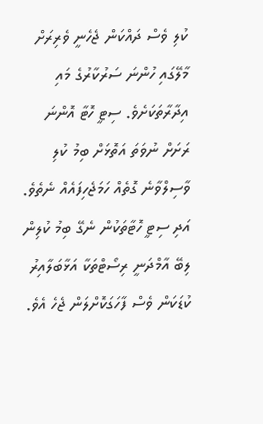ކުލި ވެސް ދައްކަން ޖެހެނީ ވެރިރަށް މާލޭގައި ހުންނަ ސަރުކާރުގެ މައި އިދާރާތަކަށެވެ. ސިޓީ ހޮޓާ އޮންނަ ރަށަށް ނުވަތަ އަތޮޅަށް ބިމު ކުލި ވާސިލްވާނެ ގޮތެއް ހަމަޖެހިފައެއް ނެތެވެ. އަދި ސިޓީ ހޮޓާތަކުން ނެގޭ ބިމު ކުލިން ލިބޭ އާމްދަނީ ރިސޯޓްތަކާ އަޅާބަލާއިރު ކުޑަކަން ވެސް ފާހަގަކޮށްލަން ޖެހެ އެވެ.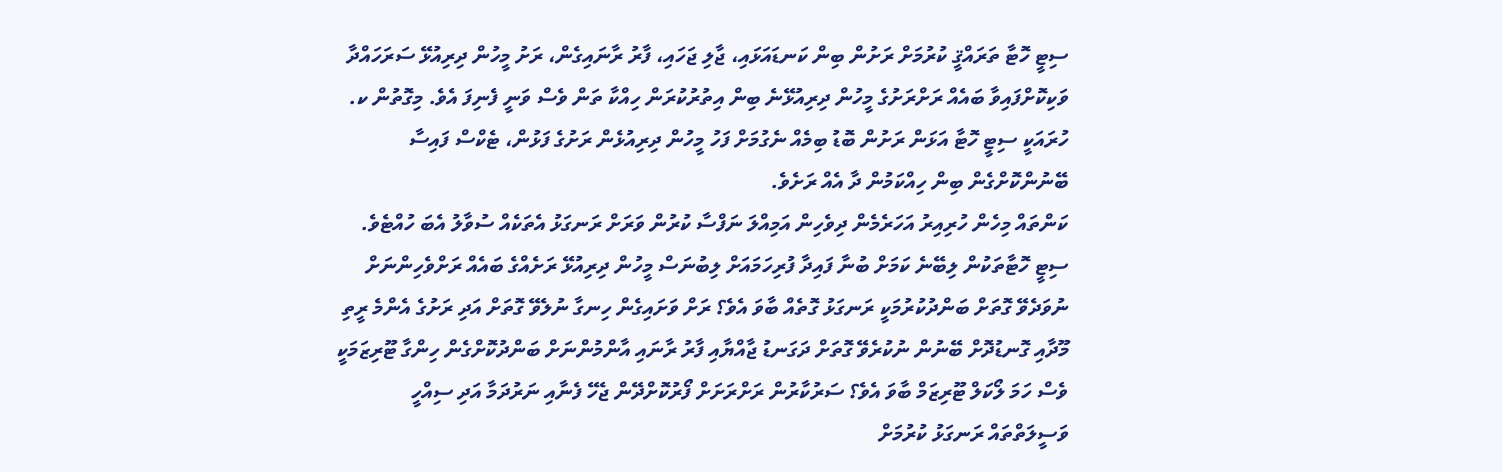ސިޓީ ހޮޓާ ތަރައްޤީ ކުރުމަށް ރަށުން ބިން ކަނޑައަޅައި، ޖާލި ޖަހައި، ފާރު ރާނައިގެން، ރަށު މީހުން ދިރިއުޅޭ ސަރަހައްދާ ވަކިކޮށްފައިވާ ބައެއް ރަށްރަށުގެ މީހުން ދިރިއުޅޭނެ ބިން އިތުރުކުރަން ހިއްކާ ތަން ވެސް ވަނީ ފެނިފަ އެވެ. މިގޮތުން ކ. ހުރައަކީ ސިޓީ ހޮޓާ އަޅަން ރަށުން ބޮޑު ބިމެއް ނެގުމަށް ފަހު މީހުން ދިރިއުޅެން ރަށުގެ ފަޅުން، ޓެކްސް ފައިސާ ބޭނުންކޮށްގެން ބިން ހިއްކަމުން ދާ އެއް ރަށެވެ.
ކަންތައް މިހެން ހުރިއިރު އަހަރެމެން ދިވެހިން އަމިއްލަ ނަފްސާ ކުރުން ވަރަށް ރަނގަޅު އެތަކެއް ސުވާލު އެބަ ހުއްޓެވެ. ސިޓީ ހޮޓާތަކުން ލިބޭނެ ކަމަށް ބުނާ ފައިދާ ފުރިހަމައަށް ލިބުނަސް މީހުން ދިރިއުޅޭ ރަށެއްގެ ބައެއް ރަށްވެހިންނަށް ނުވަދެވޭ ގޮތަށް ބަންދުކުރުމަކީ ރަނގަޅު ގޮތެއް ބާވަ އެވެ؟ ރަށް ވަށައިގެން ހިނގާ ނުލެވޭ ގޮތަށް އަދި ރަށުގެ އެންމެ ރީތި މޫދާއި ގޮނޑުދޮށް ބޭނުން ނުކުރެވޭ ގޮތަށް ދަގަނޑު ޖާއްޔާއި ފާރު ރާނައި އާންމުންނަށް ބަންދުކޮށްގެން ހިންގާ ޓޫރިޒަމަކީ ވެސް ހަމަ ލޯކަލް ޓޫރިޒަމް ބާވަ އެވެ؟ ސަރުކާރުން ރަށްރަށަށް ފޯރުކޮށްދޭން ޖެހޭ ފެނާއި ނަރުދަމާ އަދި ސިއްހީ ވަސީލަތްތައް ރަނގަޅު ކުރުމަށް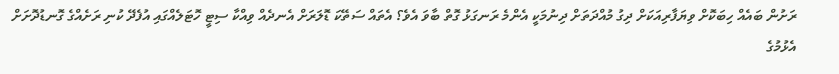ރަށުން ބައެއް ހިބަކޮށް ވިޔަފާރިއަކަށް ދިގު މުއްދަތަށް ދިނުމަކީ އެންމެ ރަނގަޅު ގޮތް ބާވަ އެވެ؟ އެތައް ސަތޭކަ ޑޮލަރަށް އެނދެއް ވިއްކާ ސިޓީ ހޮޓަލެއްގައި އުފެދޭ ކުނި ރަށެއްގެ ގޮނޑުދޮށަށް އެޅުމުގެ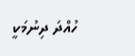ހުއްދަ ދިނުމަކީ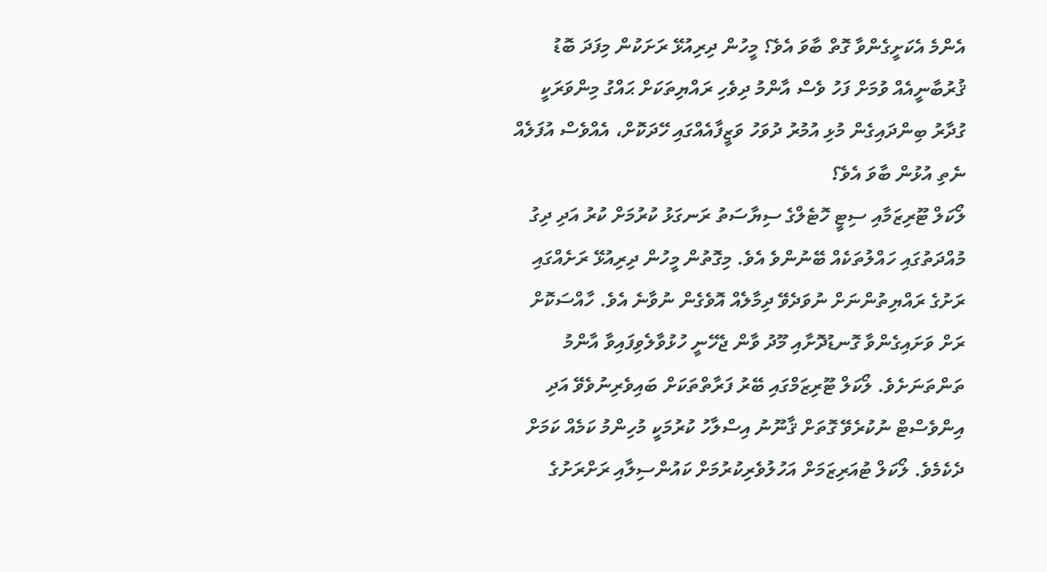އެންމެ އެކަށީގެންވާ ގޮތް ބާވަ އެވެ؟ މީހުން ދިރިއުޅޭ ރަށަކުން މިފަދަ ބޮޑު ޤުރުބާނީއެއް ވުމަށް ފަހު ވެސް އާންމު ދިވެހި ރައްޔިތަކަށް ޙައްގު މިންވަރަކީ ގުދާރު ބިންދައިގެން މުޅި އުމުރު ދުވަހު ވަޒީފާއެއްގައި ހޭދަކޮށް، އެއްވެސް އުފަލެއް ނެތި އުޅުން ބާވަ އެވެ؟
ލޯކަލް ޓޫރިޒަމާއި ސިޓީ ހޮޓެލްގެ ސިޔާސަތު ރަނގަޅު ކުރުމަށް ކުރު އަދި ދިގު މުއްދަތުގައި ހައްލުތަކެއް ބޭނުންވެ އެވެ. މިގޮތުން މީހުން ދިރިއުޅޭ ރަށެއްގައި ރަށުގެ ރައްޔިތުންނަށް ނުވަދެވޭ ދިމާލެއް އޮވެގެން ނުވާނެ އެވެ. ހާއްސަކޮށް ރަށް ވަށައިގެންވާ ގޮނޑުދޮށާއި މޫދު ވާން ޖެހޭނީ ހުޅުވާލެވިފައިވާ އާންމު ތަންތަނަށެވެ. ލޯކަލް ޓޫރިޒަމްގައި ބޭރު ފަރާތްތަކަށް ބައިވެރިނުވެވޭ އަދި އިންވެސްޓް ނުކުރެވޭ ގޮތަށް ޤާނޫނު އިސްލާހު ކުރުމަކީ މުހިންމު ކަމެއް ކަމަށް ދެކެމެވެ. ލޯކަލް ޓުއަރިޒަމަށް އަހުލުވެރިކުރުމަށް ކައުންސިލާއި ރަށްރަށުގެ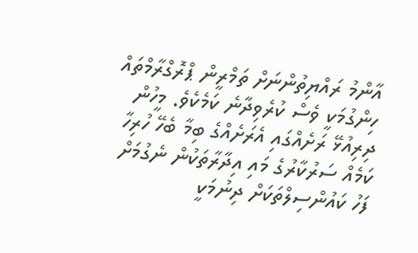އާންމު ރައްޔިތުންނަށް ތަމްރީން ޕްރޮގްރާމްތައް ހިންގުމަކީ ވެސް ކުރެވިދާނެ ކަމެކެވެ. މީހުން ދިރިއުޅޭ ރަށެއްގައި އެރަށެއްގެ ބިމާ ބެހޭ ހުރިހާ ކަމެއް ސަރުކާރުގެ މައި އިދާރާތަކުން ނެގުމަށް ފަހު ކައުންސިލްތަކަށް ދިނުމަކީ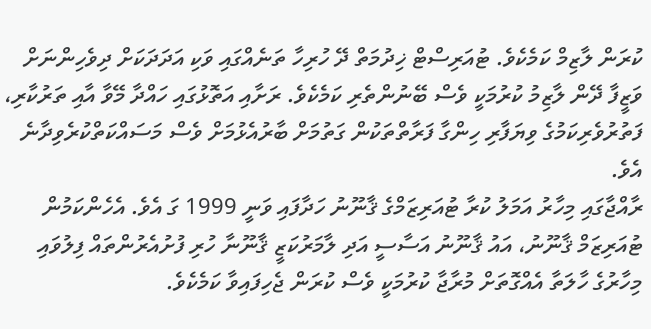ކުރަން ލާޒިމް ކަމެކެވެ. ޓުއަރިސްޓް ޚިދުމަތް ދޭ ހުރިހާ ތަނެއްގައި ވަކި އަދަދަކަށް ދިވެހިންނަށް ވަޒީފާ ދޭން ލާޒިމު ކުރުމަކީ ވެސް ބޭނުންތެރި ކަމެކެވެ. ރަށާއި އަތޮޅުގައި ހައްދާ މޭވާ އާއި ތަރުކާރި، ފަތުރުވެރިކަމުގެ ވިޔަފާރި ހިންގާ ފަރާތްތަކުން ގަތުމަށް ބާރުއެޅުމަށް ވެސް މަސައްކަތްކުރެވިދާނެ އެވެ.
ރާއްޖާގައި މިހާރު އަމަލު ކުރާ ޓުއަރިޒަމްގެ ޤާނޫނު ހަދާފައި ވަނީ 1999 ގަ އެވެ. އެހެންކަމުން ޓުއަރިޒަމް ޤާނޫނު، އައު ޤާނޫނު އަސާސީ އަދި ލާމަރުކަޒީ ޤާނޫނާ ހުރި ފުށުއެރުންތައް ފިލުވައި މިހާރުގެ ހާލަތާ އެއްގޮތަށް މުރާޖާ ކުރުމަކީ ވެސް ކުރަން ޖެހިފައިވާ ކަމެކެވެ.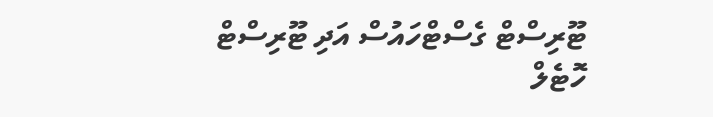ޓޫރިސްޓް ގެސްޓްހައުސް އަދި ޓޫރިސްޓް ހޮޓެލް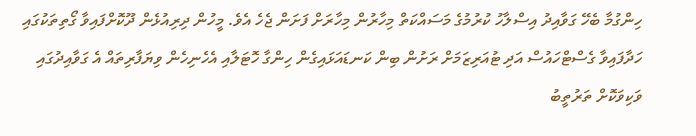ހިންގުމާ ބެހޭ ގަވާއިދު އިސްލާހު ކުރުމުގެ މަސައްކަތް މިހާރުން މިހާރަށް ފަށަން ޖެހެ އެވެ. މީހުން ދިރިއުޅެން ދޫކޮށްފައިވާ ގޯތިތަކުގައި ހަދާފައިވާ ގެސްޓްހައުސް އަދި ޓުއަރިޒަމަށް ރަށުން ބިން ކަނޑައަޅައިގެން ހިންގާ ހޮޓަލާއި އެހެނިހެން ވިޔަފާރިތައް އެ ގަވާއިދުގައި ވަކިވަކޮށް ތަރުތީބު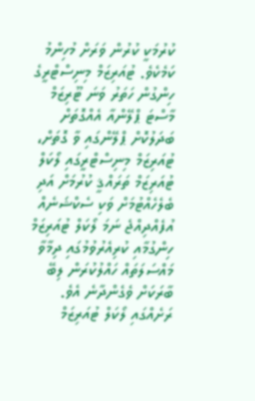ކުރުމަކީ ކުރުން ވަރަށް މުހިންމު ކަމެކެވެ. ޓުއަރިޒަމް މިނިސްޓްރީގެ ހިންގުން ހަތަރު ވަނަ ޓޫރިޒަމް މާސްޓަ ޕްލޭންއާ އެއްގޮތަށް ބަދަލުކޮށް ޕްލޭންގައި ވާ ގޮތަށް، ޓުއަރިޒަމް މިނިސްޓްރީގައި ލޯކަލް ޓުއަރިޒަމް ތަރައްޤީ ކުރުމަށް އަދި ބެލެހެއްޓުމަށް ވަކި ސެކްޝަނެއް އުފެއްދިއްޖެ ނަމަ ލޯކަލް ޓުއަރިޒަމް ހިންގުމާއި ކުރިއެރުވުމުގައި ދިމާވާ މައްސަލަތައް ހައްލުކުރަން ލިބޭ ބާރަކަށް ވެގެންދާނެ އެވެ.
ރަށެއްގައި ލޯކަލް ޓުއަރިޒަމް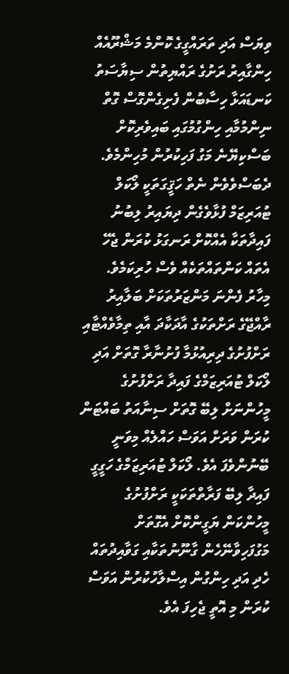ވިޔަސް އަދި ތަރައްގީގެ ކޮންމެ މަޝްރޫއެއް ހިންގާއިރު ރަށުގެ ރައްޔިތުން ސިޔާސަތު ކަނޑައަޅާ ހިސާބުން ފެށިގެންގޮސް ގޮތް ނިންމުމާއި ހިންގުމުގައި ބައިވެރިކޮށް ބަސްކިޔޭނެ މަގު ފަހިކުރުން މުހިންމެވެ. ދެބަސްވެވެން ނެތް ހަޤީގަތަކީ ލޯކަލް ޓުއަރިޒަމް ފުޅާވެގެން ދިޔައިރު ލިބުނު ފައިދާތަކާ އެއްކޮށް ރަނގަޅު ކުރަން ޖެހޭ އެތައް ކަންތައްތަކެއް ވެސް ހުރިކަމެވެ. މިހާރު ފެންނަ މަންޒަރުތަކަށް ބަލާއިރު ރާއްޖޭގެ ރަށްތަކުގެ އާދަކާދަ އާއި ތިމާވެއްޓާއި ރަށްފުށުގެ ދިރިއުޅުމާ ފުށުނާރާ ގޮތަށް އަދި ލޯކަލް ޓުއަރިޒަމްގެ ފައިދާ ރަށްފުށުގެ މީހުންނަށް ލިބޭ ގޮތަށް ސިނާއަތު ބައްޓަން ކުރަން ވަރަށް އަވަސް ހައްލެއް މިވަނީ ބޭނުންވެފަ އެވެ. ލޯކަލް ޓުއަރިޒަމްގެ ހަގީގީ ފައިދާ ލިބޭ ފަރާތްތަކަކީ ރަށްފުށުގެ މީހުންކަން ޔަގީންކޮށް އެގޮތަށް މަގުފަހިވާނޭހެން ގާނޫނުތަކާއި ގަވާއިދުތައް ހެދި އަދި ހިންގުން އިސްލާހުކުރުން އަވަސް ކުރަން މި އޮތީ ޖެހިފަ އެވެ.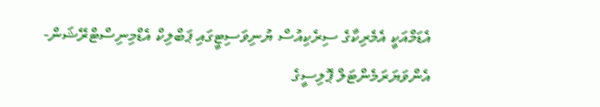އެޑަމްއަކީ އެމެރިކާގެ ސިރެކިއުސް ޔުނިވަސިޓީގައި ޕަބްލިކް އެޑްމިނިސްޓްރޭޝަން-އެންވަޔަރަމެންޓަލް ޕޮލިސީގެ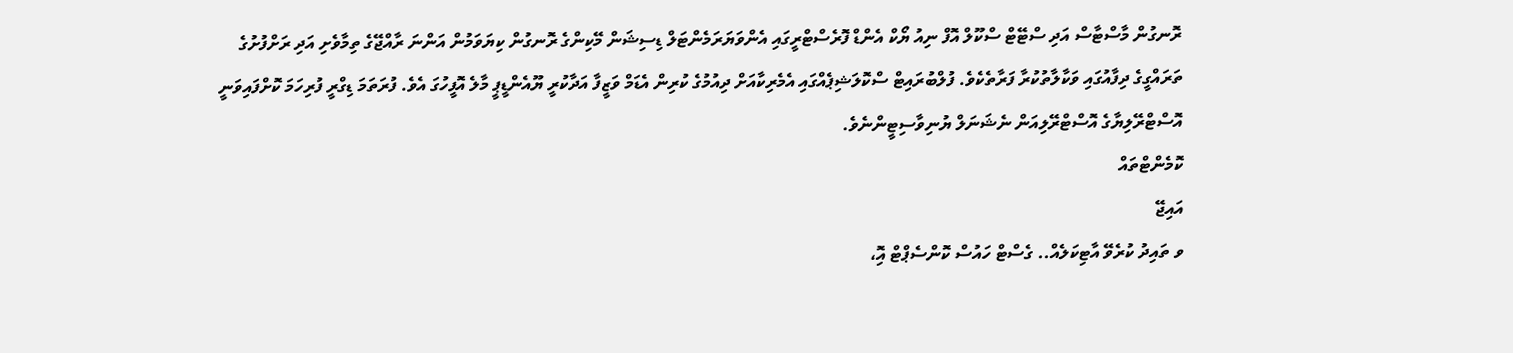ރޮނގުން މާސްޓާސް އަދި ސްޓޭޓް ސްކޫލް އޮފް ނިއު ޔޯކް އެންޑް ފޮރެސްޓްރީގައި އެންވަޔަރަމެންޓަލް ޑިސިޝަން މޭކިންގެ ރޮނގުން ކިޔަވަމުން އަންނަ ރާއްޖޭގެ ތިމާވެށި އަދި ރަށްފުށުގެ ތަރައްގީގެ ދިފާއުގައި ވަކާލާތުކުރާ ފަރާތެކެވެ. ފުލްބުރައިޓް ސްކޮލަޝިޕެއްގައި އެމެރިކާއަށް ދިއުމުގެ ކުރިން އެޑަމް ވަޒީފާ އަދާކުރީ ޔޫއެންޑީޕީ މާލެ އޮފީހުގަ އެވެ. ފުރަތަމަ ޑިގްރީ ފުރިހަމަ ކޮށްފައިވަނީ އޮސްޓްރޭލިޔާގެ އޮސްޓްރޭލިއަން ނެޝަނަލް ޔުނިވާސިޓީންނެވެ.
ކޮމެންޓްތައް
އައިޖޭ
ވ ތައިދު ކުރެވޭ އާޓިކަލެއް.. ގެސްޓް ހައުސް ކޮންސެޕްޓް އޮި،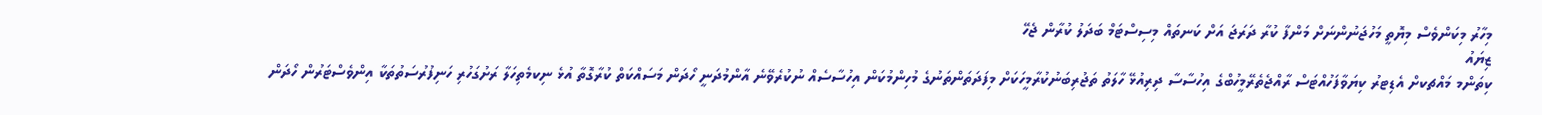މިހާރު މިކަންވެސް މިޔޮތީ މަހުޖަނުންނަށް މަންފާ ކުރާ ދަރަޖަ އަށް ކަނތައް މިސިސްޓަމް ބަދަލު ކުރާން ޖެހޭ
ޒިޔައު
ކިތަންމ މައްޗކށް އެޑިޓރު ކިޔަވާފަހުއްޓަސް ރާއްޖެތެރޭމީހުބްގެ އިހުސާސާ ދިރިއުޅޭ ހާލަތު ތަޖުރިބަނުކުރާމީހަކަށް މިފަދަތަންތަނުގެ މުހިންމުކަން އިހުސާސެއް ނުކުރެވޭނެ އާންމުދަނީ ހޯދަން މަސައްކަތް ކުރާގޮތާ އުޅެ ނިކމެތިހަލާ ރަށުގަހުރި ހަނިފުރުސަތުތަކާ އިންވެސްޓަރުން ހޯދަން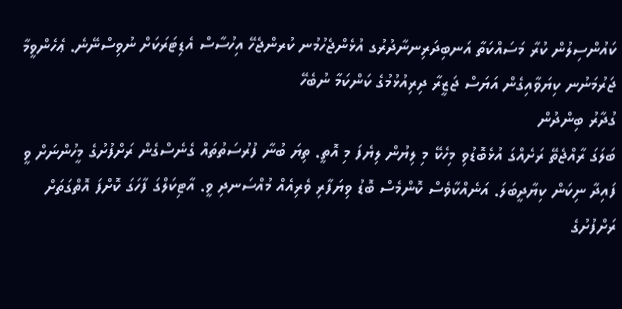ކައުންސިލުން ކުރާ މަސައްކަތާ އަނބިދަރިނނާދުރުގ އުޅެންޖެހުމުނ ކުރންޖެހޭ އިހުސާސް އެޑިޓަރަކަށް ނުވިސްނޭނެ. ޢެހެންވީމާ ޖަރުމަނުނ ކިޔަވާއިގެން އަޔަސް ޖަޒީރާ ދިރިއުޅުމުގެ ކަންކަމާ ނުބެހޭ
ގުދާރު ބިންދުން
ބަލަގަ ރާއްޖެތޭ ރަށެއްގަ އުޅެބޮޑުވި މިހެކޭ މި ލިޔުން ލިޔެފަ މި އޮތީ. ތިޔަ ބުނާ ފުރުސަތުތައް ގެނެސްގެން ރަށްފުށުގެ މީހުންނަށް ވީ ފައިދާ ނިކަން ކިޔާދީބަލަ. އަނެއްކާވެސް ކޮންމެސް ބޮޑު ވިޔަފާރި ވެރިއެއް މުއްސަނދި ވީ. އާޓިކަލްގަ ފާހަގަ ކޮށްފަ އޮތްގަތަށް ރަށްފުށުގެ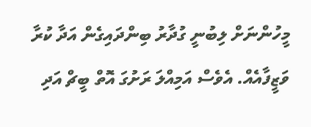މީހުންނަށް ލިބުނީ ގުދާރު ބިންދައިގެން އަދާ ކުރާ ވަޒީފާއެއް. އެވެސް އަމިއްލަ ރަށުގަ އޮތް ބީޗް އަދި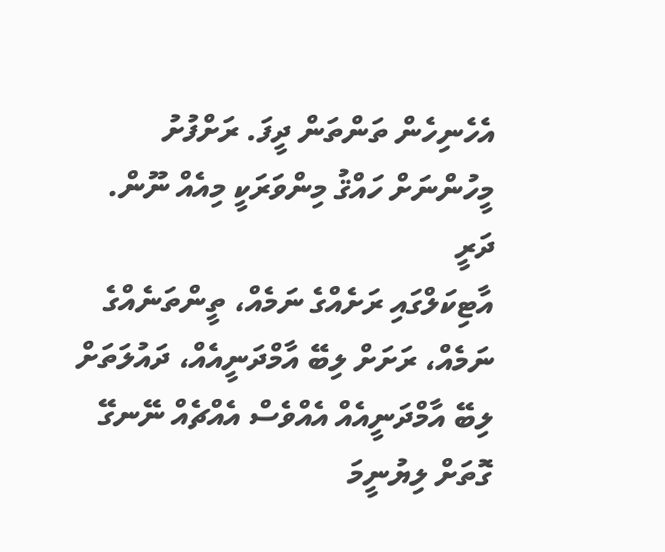އެހެނިހެން ތަންތަން ދީފަ. ރަށްފުށު މީހުންނަށް ހައްޤު މިންވަރަކީ މިއެއް ނޫން.
ދަރީ
އާޓިކަލްގައި ރަށެއްގެ ނަމެއް، ތީންތަނެއްގެ ނަމެއް، ރަށަށް ލިބޭ އާމްދަނީއެއް، ދައުލަތަށް ލިބޭ އާމްދަނީއެއް އެއްވެސް އެއްޗެއް ނޭނގޭ ގޮތަށް ލިޔުނީމަ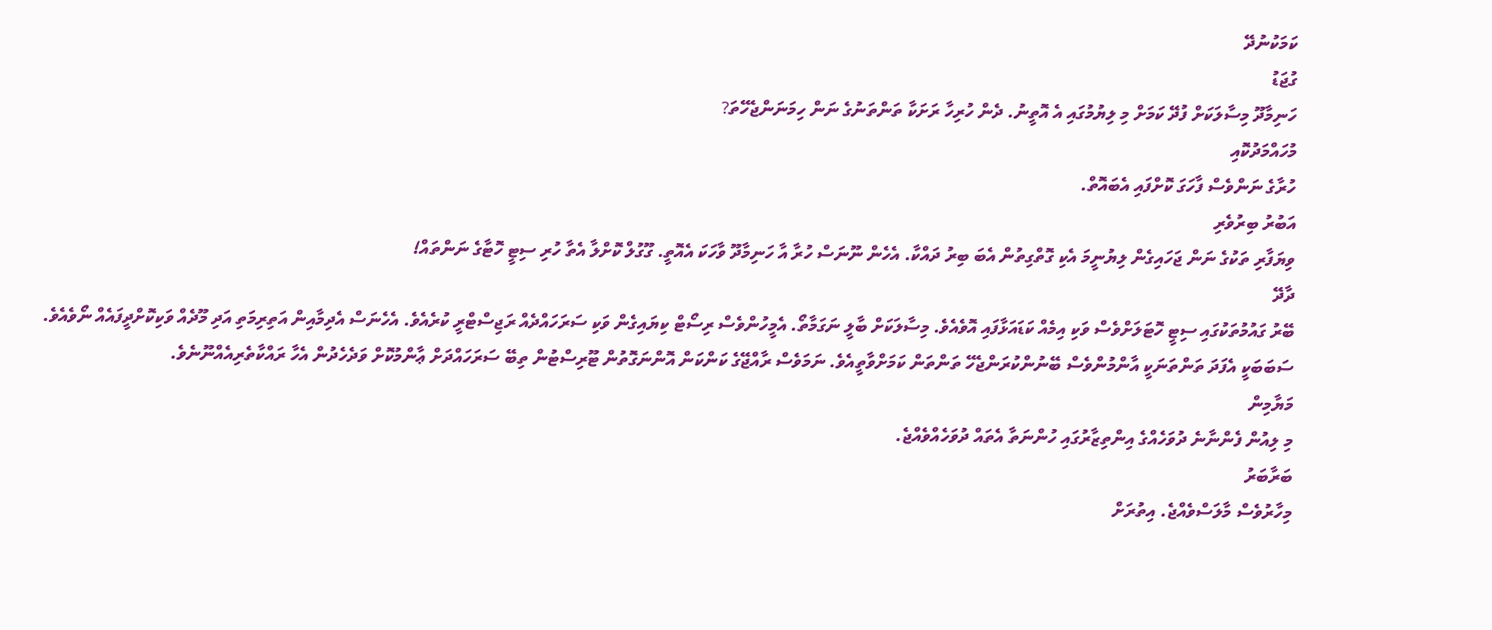ކަމަކުނުދޭ
ގުޖަޑު
ހަނިމާދޫ މިސާލަކަށް ފުދޭ ކަމަށް މި ލިޔުމުގައި އެ އޮތީނު. ދެން ހުރިހާ ރަށަކާ ތަންތަނުގެ ނަން ހިމަނަންޖެހޭތަ?
މުހައްމަދުކޮއި
ހުރާގެ ނަންވެސް ފާހަގަ ކޮށްފައި އެބައޮތް.
އަބުރު ބިރުވެރި
ވިޔަފާރި ތަކުގެ ނަން ޖަހައިގެން ލިޔުނީމަ އެކި ގޮތްގިތުން އެބަ ބިރު ދައްކާ. އެހެން ނޫނަސް ހުރާ އާ ހަނިމާދޫ ވާހަކަ އެއޮތީ. ގޫގުލް ކޮށްލާ އެތާ ހުރި ސިޓީ ހޮޓާގެ ނަންތައް!
ދާދޭ
ބޭރު ގައުމުތަކުގައި ސިޓީ ހޮޓަލަށްވެސް ވަކި އިމެއް ކަޑައަޅާފައި އޮވެއެވެ. މިސާލަކަށް ބާލީ ނަގަމާތޯ. އެމީހުންވެސް ރިސޯޓް ކިޔައިގެން ވަކި ސަރަހައްދެއް ރަޖިސްޓްރީ ކުރެއެވެ. އެހެނަސް އެދިމާއިން އަތިރިމަތި އަދި މޫދެއް ވަކިކޮށްދީފައެއް ނޯވެއެވެ. ސަބަބަކީ އެފަދަ ތަންތަނަކީ އާންމުންވެސް ބޭނުންކުރަންޖެހޭ ތަންތަން ކަމަށްވާތީއެވެ. ނަމަވެސް ރާއްޖޭގެ ކަންކަން އޮންނަގޮތުން ޓޫރިސްޓުން ތިބޭ ސަރަހައްދަށް ޢާންމުކޮށް ވަދެހެދުން އެހާ ރައްކާތެރިއެއްނޫނެވެ.
މަޔާމިން
މި ލިއުން ފެންނާނެ ދުވަހެއްގެ އިންތިޒާރުގައި ހުންނަތާ އެތައް ދުވަހެއްވެއްޖެ.
ބަރާބަރު
މިހާރުވެސް މާލަސްވެއްޖެ. އިތުރަށް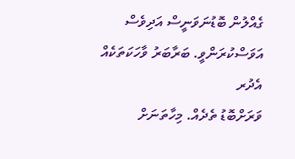ގެއްލުން ބޮޑުނަވަނީސް އަދިވެސް އަވަސްކުރަންވީ. ބަރާބަރު ވާހަކަތަކެއް
އެދުރ
ވަރަށްބޮޑު ތެދެއް. މިހާތަނަށް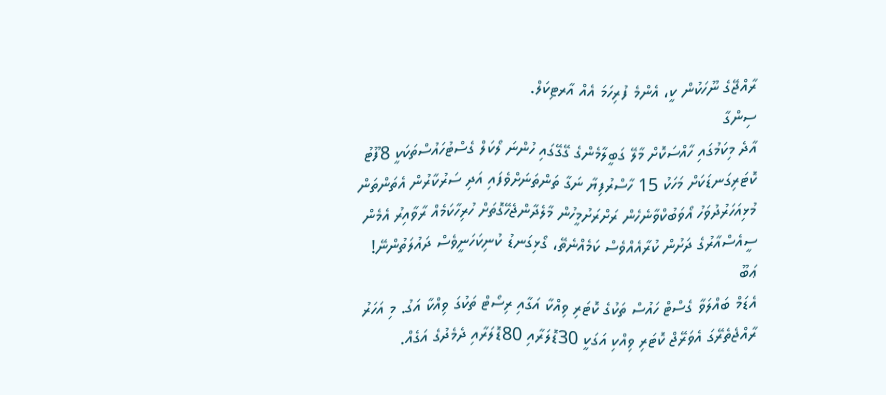ރާއްޖޭގެ ނޫހަކުން ކީ، އެންމެ ފުރިހަމަ އެއް އާރޓިކަލް.
ސިންގާ
އާދެ މިކަމުގައި ހާއްސަކޮށް މާލޭ ގަބީލާމެންގެ ގޭގޭގައި ހުންނަ ލޯކަލް ގެސްޓުހައުސްތަކަކީ 8ފޫޓު ކޮޓަރިގަނޑަކަށް މަހަކު 15 ހާސްރުފިޔާ ނަގާ ތަންތަނަށްވެފައި އަދި ސަރުކާރުން އެތަންތަން މުޅިއަހަރުދުވަހު އޯވަބުކްވާނެހެން ރަށްރަށުމީހުން މާލެދާންޖެހޭގޮތަށް ހުރިހާކަމެއް ރާވާއިރު އެމެން ސީއެސްއާރުގެ ދަށުން ކުރާއެއްވެސް ކަމެއްނެތޭ، ގޯޅިގަނޑު ކުނިކަހަނީވެސް ދައުލަތުންނޭ!
ޢަބޫ
އެޑަމް ބައްލަވާ ގެސްޓް ހައުސް ތަކުގެ ކޮޓަރި ވިއްކާ އަގާއި ރިސޯޓް ތަކުގަ ވިއްކާ އަގު. މި އަހަރު ރާއްޖެތެރޭގަ އެވަރޭޖް ކޮޓަރި ވިއްކި އަގަކީ 30ޑޮލަރާއި 80ޑޮލަރާއި ދެމެދުގެ އަގެއް.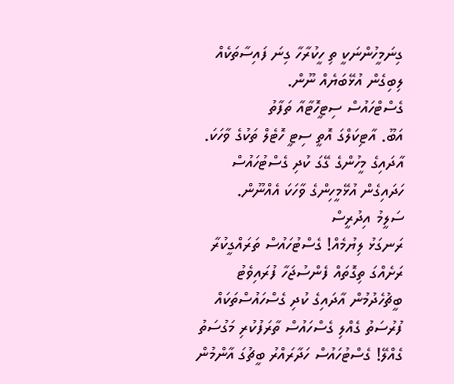ގިނަމީހުންނަކީ ތި ހީކުރާހާ ގިނަ ފައިސާތަކެއް ލިބިގެން އުޅޭބަޔެއް ނޫން.
ގެސްޓްހައުސް ސިޓީހޮޓާއާ ތަފާތު
އަބޫ. އާޓިކަލްގަ އޮތީ ސިޓީ ހޮޓެލް ތަކުގެ ވާހަކަ. އާދައިގެ މީހުންގެ ގޭގަ ކުދި ގެސްޓުހައުސް ހަދައިގެން އުޅޭމީހިންގެ ވާހަކަ އެއްނޫން.
ސަލީމު އިދުރީސް
ރަނގަޅު ލިޔުމެއް! ގެސްޓުހައުސް ތަރައްގީކުރާ ރަށެއްގަ ތިގޮތައް ފެންސުޖަހާ ފުރައިވެޓު ބީޗުހެދުމުން އާދައިގެ ކުދި ގެސްހައުސްތަކައް ފުރުސަތު ގެއްލި ގެސްހައުސް ތާރަފުކުރި މަގުސަތު ގެއްލޭ! ގެސްޓުހައުސް ހަދާރައްރު ބީޗުގަ އާންމުން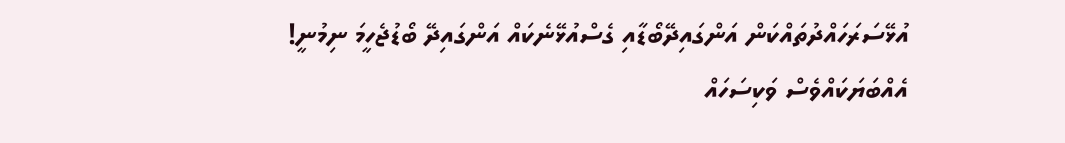އުޅޭސަރަހައްދުތައްކަން އަންގައިދޭބޯޑާއި ގެސްއުޅޭނެކައް އަންގައިދޭ ބޯޑުޖެހީމަ ނިމުނީ! އެއްބަޔަކައްވެސް ވަކިސަހައް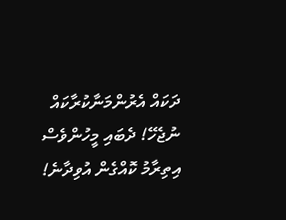ދަކައް އެރުންމަނާކުރާކައް ނުޖެހޭ! ދެބައި މީހުންވެސް އިތިރާމު ކޮއްގެން އުވިދާނެ!